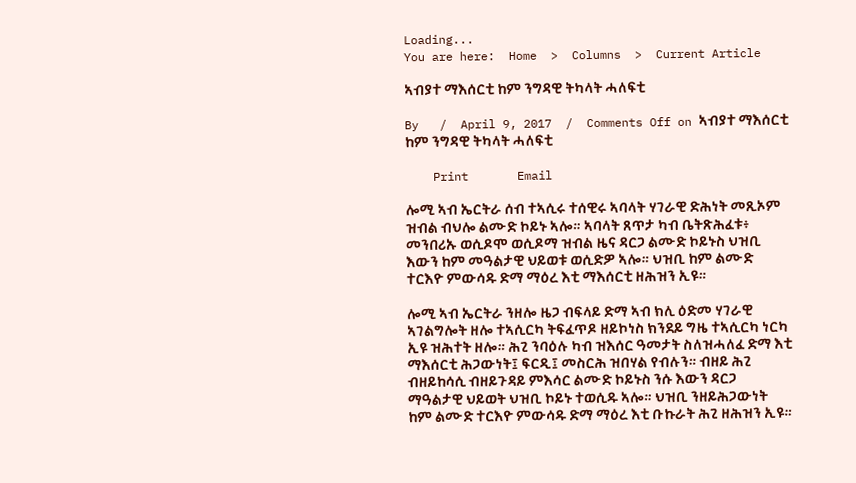Loading...
You are here:  Home  >  Columns  >  Current Article

ኣብያተ ማእሰርቲ ከም ንግዳዊ ትካላት ሓለፍቲ

By   /  April 9, 2017  /  Comments Off on ኣብያተ ማእሰርቲ ከም ንግዳዊ ትካላት ሓለፍቲ

    Print       Email

ሎሚ ኣብ ኤርትራ ሰብ ተኣሲሩ ተሰዊሩ ኣባላት ሃገራዊ ድሕነት መጺኦም ዝብል ብህሎ ልሙድ ኮይኑ ኣሎ። ኣባላት ጸጥታ ካብ ቤትጽሕፈቱ፥ መንበሪኡ ወሲዶሞ ወሲዶማ ዝብል ዜና ዳርጋ ልሙድ ኮይኑስ ህዝቢ እውን ከም መዓልታዊ ህይወቱ ወሲድዎ ኣሎ። ህዝቢ ከም ልሙድ ተርእዮ ምውሳዱ ድማ ማዕረ እቲ ማእሰርቲ ዘሕዝን ኢዩ።

ሎሚ ኣብ ኤርትራ ንዘሎ ዜጋ ብፍላይ ድማ ኣብ ክሊ ዕድመ ሃገራዊ ኣገልግሎት ዘሎ ተኣሲርካ ትፍፈጥዶ ዘይኮነስ ክንደይ ግዜ ተኣሲርካ ነርካ ኢዩ ዝሕተት ዘሎ። ሕጊ ንባዕሉ ካብ ዝእሰር ዓመታት ስለዝሓለፈ ድማ እቲ ማእሰርቲ ሕጋውነት፤ ፍርዲ፤ መስርሕ ዝበሃል የብሉን። ብዘይ ሕጊ ብዘይከሳሲ ብዘይጉዳይ ምእሳር ልሙድ ኮይኑስ ንሱ እውን ዳርጋ ማዓልታዊ ህይወት ህዝቢ ኮይኑ ተወሲዱ ኣሎ። ህዝቢ ንዘይሕጋውነት ከም ልሙድ ተርእዮ ምውሳዱ ድማ ማዕረ እቲ ቡኩራት ሕጊ ዘሕዝን ኢዩ።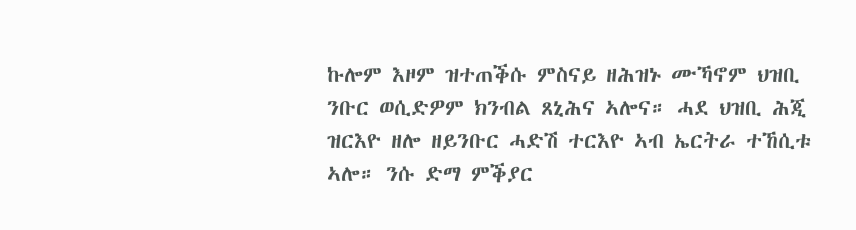ኩሎም እዞም ዝተጠቕሱ ምስናይ ዘሕዝኑ ሙኻኖም ህዝቢ ንቡር ወሲድዎም ክንብል ጸኒሕና ኣሎና። ሓደ ህዝቢ ሕጂ ዝርእዮ ዘሎ ዘይንቡር ሓድሽ ተርእዮ ኣብ ኤርትራ ተኸሲቱ ኣሎ። ንሱ ድማ ምቕያር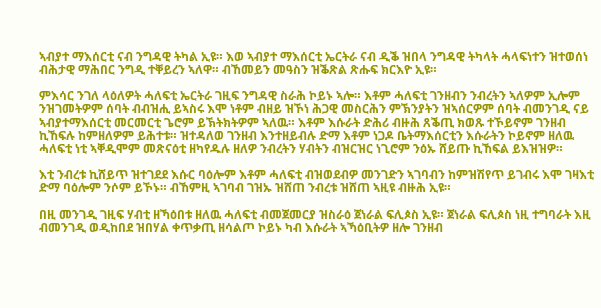ኣብያተ ማእሰርቲ ናብ ንግዳዊ ትካል ኢዩ። እወ ኣብያተ ማእሰርቲ ኤርትራ ናብ ዲቕ ዝበላ ንግዳዊ ትካላት ሓላፍነተን ዝተወሰነ ብሕታዊ ማሕበር ንግዲ ተቐይረን ኣለዋ። ብኸመይን መዓስን ዝቕጽል ጽሑፍ ክርእዮ ኢዩ።

ምእሳር ንገለ ላዕለዎት ሓለፍቲ ኤርትራ ገዚፍ ንግዳዊ ስራሕ ኮይኑ ኣሎ። እቶም ሓለፍቲ ገንዘብን ንብረትን ኣለዎም ኢሎም ንዝገመትዎም ሰባት ብብዝሒ ይኣስሩ እሞ ነቶም ብዘይ ዝኾነ ሕጋዊ መስርሕን ምኽንያትን ዝኣሰርዎም ሰባት ብመንገዲ ናይ ኣብያተማእሰርቲ መርመርቲ ጌሮም ይኽትክትዎም ኣለዉ። እቶም እሱራት ድሕሪ ብዙሕ ጸቕጢ ክወጹ ተኾይኖም ገንዘብ ኪኸፍሉ ከምዘለዎም ይሕተቱ። ዝተዳለወ ገንዘብ እንተዘይብሉ ድማ እቶም ነጋዶ ቤትማእሰርቲን እሱራትን ኮይኖም ዘለዉ ሓለፍቲ ነቲ ኣቐዲሞም መጽናዕቲ ዘካየዱሉ ዘለዎ ንብረትን ሃብትን ብዝርዝር ነጊሮም ንዕኡ ሸይጡ ኪኸፍል ይእዝዝዎ።

እቲ ንብረቱ ኪሸይጥ ዝተገደደ እሱር ባዕሎም እቶም ሓለፍቲ ብዝወደብዎ መንገድን ኣገባብን ከምዝሽየጥ ይገብሩ እሞ ገዛእቲ ድማ ባዕሎም ንሶም ይኾኑ። ብኸምዚ ኣገባብ ገዝኡ ዝሸጠ ንብረቱ ዝሸጠ ኣዚዩ ብዙሕ ኢዩ።

በዚ መንገዲ ገዚፍ ሃብቲ ዘኻዕበቱ ዘለዉ ሓለፍቲ ብመጀመርያ ዝስራዕ ጀነራል ፍሊጶስ ኢዩ። ጀነራል ፍሊጶስ ነዚ ተግባራት እዚ ብመንገዲ ወዲከበደ ዝበሃል ቀጥቃጢ ዘሳልጦ ኮይኑ ካብ እሱራት ኣኻዕቢትዎ ዘሎ ገንዘብ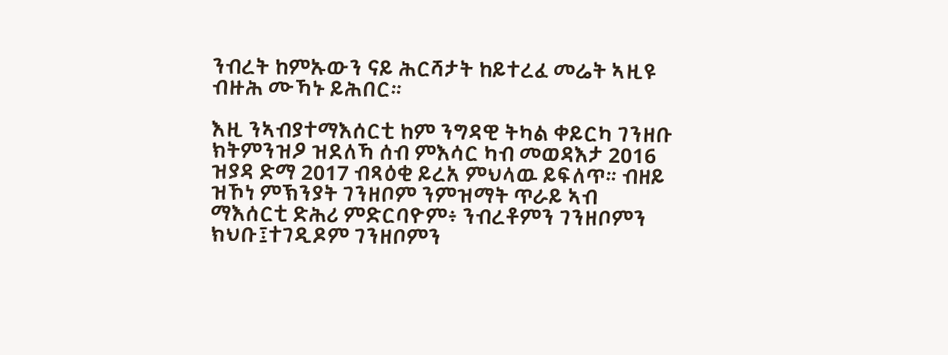ንብረት ከምኡውን ናይ ሕርሻታት ከይተረፈ መሬት ኣዚዩ ብዙሕ ሙኻኑ ይሕበር።

እዚ ንኣብያተማእሰርቲ ከም ንግዳዊ ትካል ቀይርካ ገንዘቡ ክትምንዝዖ ዝደለኻ ሰብ ምእሳር ካብ መወዳእታ 2016 ዝያዳ ድማ 2017 ብጻዕቂ ይረአ ምህላዉ ይፍለጥ። ብዘይ ዝኾነ ምኽንያት ገንዘቦም ንምዝማት ጥራይ ኣብ ማእሰርቲ ድሕሪ ምድርባዮም፥ ንብረቶምን ገንዘቦምን ክህቡ፤ተገዲዶም ገንዘቦምን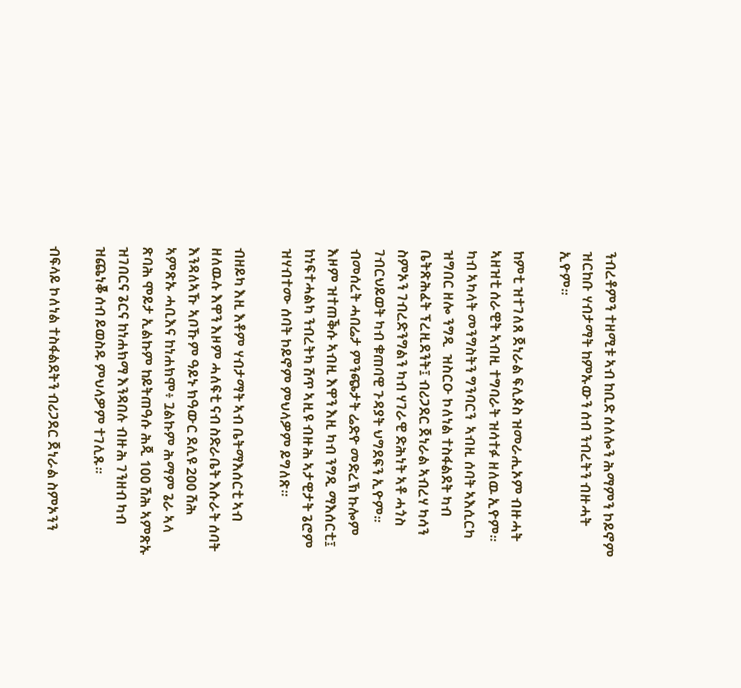ንብረቶምን ተዘሚቱ ኣብ ከቢድ ሰለሎን ሕማምን ኮይኖም ዝርከቡ ሃብታማት ከምኡውን ሰብ ንብረትን ብዙሓት ኢዮም።

ከምቲ ዝተገለጸ ጀነራል ፍሊጶስ ዝመራሒኦም ብዙሓት ኣዘዝቲ ሰራዊት ኣብዚ ተግባራት ዝሳተፉ ዘለዉ ኢዮም። ካብ ኣካላት መንግስትን ግንባርን  ኣብዚ ሰባት ኣእሲርካ ዝግበር ዘሎ ንግዲ  ዝስርዑ ኮለነል ተስፋልደት ካብ ቤትጽሕፈት ፕረዚደንት፤ ብሪጋደር ጀነራል ኣብረሃ ካሳን ስምኦን ገብረድንግልን ካብ ሃገራዊ ድሕነት ኣቶ ሓጎስ ገብርህይወት ካብ ቁጠባዊ ጉዳያት ህግደፍን ኢዮም። ብመሰረት ሓበሬታ ምንጭታት ሬድዮ መድረኽ ኩሎም እዞም ዝተጠቕሱ ኣብዚ እዋን እዚ ካብ ንግዲ ማእሰርቲ፤ ከነፍተሓልካ ንብረትካ ሽጥ ኣዚዩ ብዙሕ ኣታዊታት ጌሮም ዝሃብተሙ ሰባት ኮይኖም ምህላዎም ይግለጽ።

ብዘይካ እዚ እቶም ሃብታማት ኣብ ቤትማእሰርቲ ኣብ ዘለዉሉ እዋን እዞም ሓለፍቲ ናብ ስድራቤት እሱራት ሰባት እንዳለኣኹ ኣቦኹም ዓይኑ ክዓውር ደሊዩ 200 ሽሕ ኣምጽኡ ሓቢእና ከነሐክሞ፥ ጓልኩም ሕማም ጌራ ኣላ ጽባሕ ሞይታ ኢልኩም ከይትጠዓሱ ሕጂ 100 ሽሕ ኣምጽኡ ዝገበርና ጌርና ከነሐክማ እንዳበሉ ብዙሕ ገንዘብ ካብ ዝጨነቖ ሰብ ይወስዱ ምህላዎም ተገሊጹ።

ብፍላይ ኮለነል ተስፋልደትን ብሪጋደር ጀነራል ስምኦንን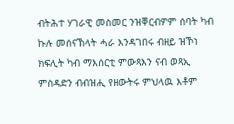ብትሕተ ሃገራዊ መስመር ንዝቐርብዎም ሰባት ካብ ኩሉ መሰናኽላት ሓራ እንዳገበሩ ብዘይ ዝኾነ ክፍሊት ካብ ማእሰርቲ ምውጻእን ናብ ወጻኢ ምስዳድን ብብዝሒ የዘውትሩ ምህላዉ እቶም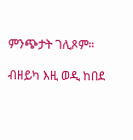ምንጭታት ገሊጾም።

ብዘይካ እዚ ወዲ ከበደ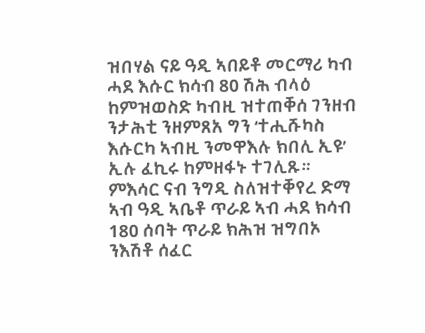ዝበሃል ናይ ዓዲ ኣበይቶ መርማሪ ካብ ሓደ እሱር ክሳብ 80 ሽሕ ብላዕ ከምዝወስድ ካብዚ ዝተጠቐሰ ገንዘብ ንታሕቲ ንዘምጸአ ግን ‘ተሒሹካስ እሱርካ ኣብዚ ንመዋእሉ ክበሊ ኢዩ’ ኢሉ ፈኪሩ ከምዘፋኑ ተገሊጹ። ምእሳር ናብ ንግዲ ስለዝተቐየረ ድማ ኣብ ዓዲ ኣቤቶ ጥራይ ኣብ ሓደ ክሳብ 180 ሰባት ጥራይ ክሕዝ ዝግበኦ ንእሽቶ ሰፈር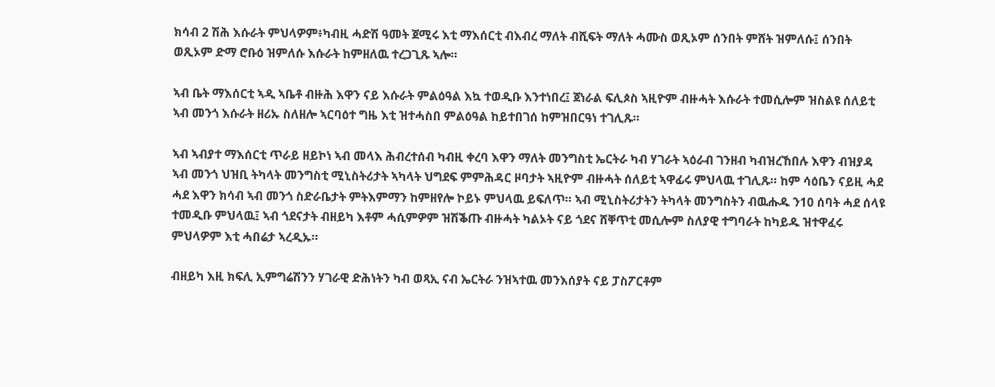ክሳብ 2 ሽሕ እሱራት ምህላዎም፥ካብዚ ሓድሽ ዓመት ጀሚሩ እቲ ማእሰርቲ ብእብረ ማለት ብሺፍት ማለት ሓሙስ ወጺኦም ሰንበት ምሸት ዝምለሱ፤ ሰንበት ወጺኦም ድማ ሮቡዕ ዝምለሱ እሱራት ከምዘለዉ ተረጋጊጹ ኣሎ።

ኣብ ቤት ማእሰርቲ ኣዲ ኣቤቶ ብዙሕ እዋን ናይ እሱራት ምልዕዓል እኳ ተወዲቡ እንተነበረ፤ ጀነራል ፍሊጶስ ኣዚዮም ብዙሓት እሱራት ተመሲሎም ዝስልዩ ሰለይቲ ኣብ መንጎ እሱራት ዘሪኡ ስለዘሎ ኣርባዕተ ግዜ እቲ ዝተሓስበ ምልዕዓል ከይተበገሰ ከምዝበርዓነ ተገሊጹ።

ኣብ ኣብያተ ማእሰርቲ ጥራይ ዘይኮነ ኣብ መላእ ሕብረተሰብ ካብዚ ቀረባ እዋን ማለት መንግስቲ ኤርትራ ካብ ሃገራት ኣዕራብ ገንዘብ ካብዝረኸበሉ እዋን ብዝያዳ ኣብ መንጎ ህዝቢ ትካላት መንግስቲ ሚኒስትሪታት ኣካላት ህግደፍ ምምሕዳር ዞባታት ኣዚዮም ብዙሓት ሰለይቲ ኣዋፊሩ ምህላዉ ተገሊጹ። ከም ሳዕቤን ናይዚ ሓደ ሓደ እዋን ክሳብ ኣብ መንጎ ስድራቤታት ምትእምማን ከምዘየሎ ኮይኑ ምህላዉ ይፍለጥ። ኣብ ሚኒስትሪታትን ትካላት መንግስትን ብዉሑዱ ን10 ሰባት ሓደ ሰላዩ ተመዲቡ ምህላዉ፤ ኣብ ጎደናታት ብዘይካ እቶም ሓሲምዎም ዝሽቕጡ ብዙሓት ካልኦት ናይ ጎደና ሸቐጥቲ መሲሎም ስለያዊ ተግባራት ከካይዱ ዝተዋፈሩ ምህላዎም እቲ ሓበሬታ ኣረዲኡ።

ብዘይካ እዚ ክፍሊ ኢምግሬሽንን ሃገራዊ ድሕነትን ካብ ወጻኢ ናብ ኤርትራ ንዝኣተዉ መንእሰያት ናይ ፓስፖርቶም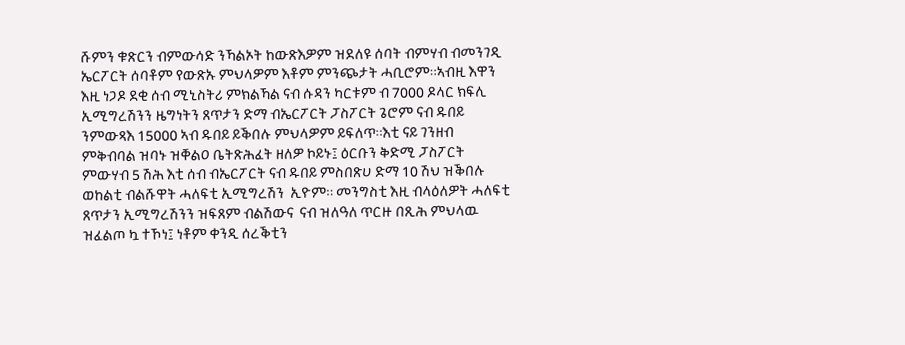ሹምን ቁጽርን ብምውሳድ ንኻልኦት ከውጽእዎም ዝደለዩ ሰባት ብምሃብ ብመንገዲ ኤርፖርት ሰባቶም የውጽኡ ምህላዎም እቶም ምንጭታት ሓቢሮም።ኣብዚ እዋን እዚ ነጋዶ ደቂ ሰብ ሚኒስትሪ ምክልኻል ናብ ሱዳን ካርቱም ብ 7000 ዶላር ክፍሊ ኢሚግረሽንን ዜግነትን ጸጥታን ድማ ብኤርፖርት ፓስፖርት ጌሮም ናብ ዱበይ ንምውጻእ 15000 ኣብ ዱበይ ይቕበሉ ምህላዎም ይፍለጥ።እቲ ናይ ገንዘብ ምቅብባል ዝባኑ ዝቐልዐ ቤትጽሕፈት ዘለዎ ኮይኑ፤ ዕርቡን ቅድሚ ፓስፖርት ምውሃብ 5 ሽሕ እቲ ሰብ ብኤርፖርት ናብ ዱበይ ምስበጽሀ ድማ 10 ሽህ ዝቕበሉ ወከልቲ ብልሹዋት ሓለፍቲ ኢሚግረሽን  ኢዮም። መንግስቲ እዚ ብላዕለዎት ሓለፍቲ ጸጥታን ኢሚግረሽንን ዝፍጸም ብልሽውና  ናብ ዝለዓለ ጥርዙ በጺሕ ምህላዉ ዝፈልጦ ኳ ተኾነ፤ ነቶም ቀንዲ ሰረቕቲን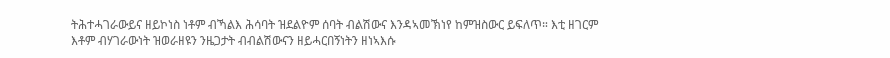ትሕተሓገራውይና ዘይኮነስ ነቶም ብኻልእ ሕሳባት ዝደልዮም ሰባት ብልሽውና እንዳኣመኽነየ ከምዝስውር ይፍለጥ። እቲ ዘገርም  እቶም ብሃገራውነት ዝወራዘዩን ንዜጋታት ብብልሽውናን ዘይሓርበኝነትን ዘነኣእሱ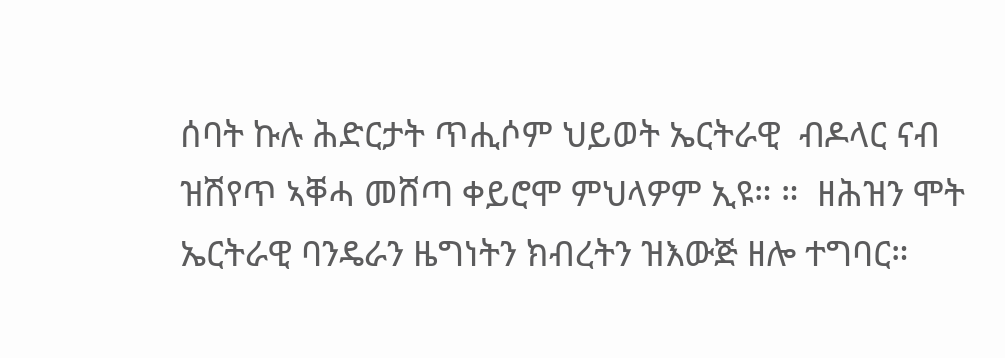ሰባት ኩሉ ሕድርታት ጥሒሶም ህይወት ኤርትራዊ  ብዶላር ናብ ዝሽየጥ ኣቐሓ መሸጣ ቀይሮሞ ምህላዎም ኢዩ። ።  ዘሕዝን ሞት ኤርትራዊ ባንዴራን ዜግነትን ክብረትን ዝእውጅ ዘሎ ተግባር።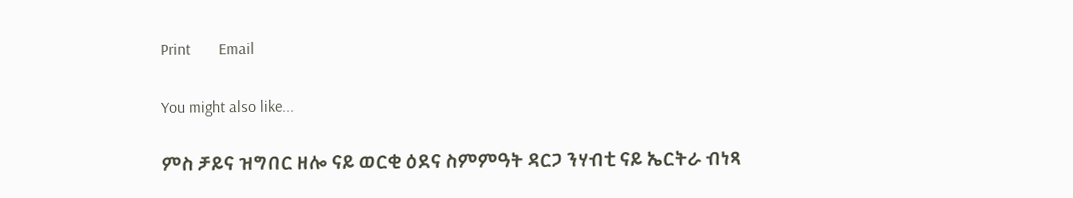Print       Email

You might also like...

ምስ ቻይና ዝግበር ዘሎ ናይ ወርቂ ዕደና ስምምዓት ዳርጋ ንሃብቲ ናይ ኤርትራ ብነጻ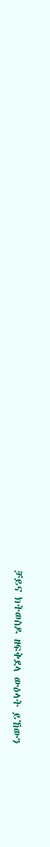ቻይና ክትወስዶ ዘፍቅደላ ውዕላት ይኸውን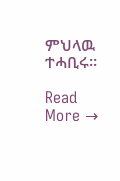ምህላዉ ተሓቢሩ።

Read More →